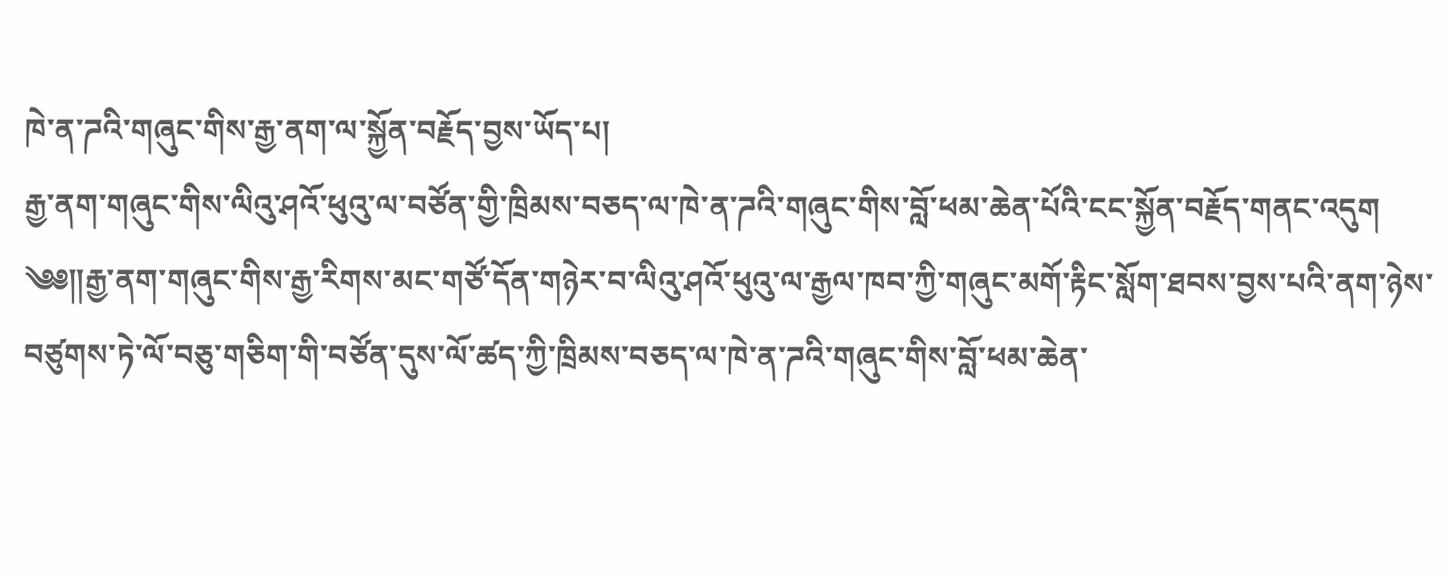ཁེ་ན་ཌའི་གཞུང་གིས་རྒྱ་ནག་ལ་སྐྱོན་བརྗོད་བྱས་ཡོད་པ།
རྒྱ་ནག་གཞུང་གིས་ལིའུ་ཤའོ་ཕུའུ་ལ་བཙོན་གྱི་ཁྲིམས་བཅད་ལ་ཁེ་ན་ཌའི་གཞུང་གིས་བློ་ཕམ་ཆེན་པོའི་ངང་སྐྱོན་བརྗོད་གནང་འདུག
༄༅༎རྒྱ་ནག་གཞུང་གིས་རྒྱ་རིགས་མང་གཙོ་དོན་གཉེར་བ་ལིའུ་ཤའོ་ཕུའུ་ལ་རྒྱལ་ཁབ་ཀྱི་གཞུང་མགོ་རྟིང་སློག་ཐབས་བྱས་པའི་ནག་ཉེས་བཙུགས་ཏེ་ལོ་བཅུ་གཅིག་གི་བཙོན་དུས་ལོ་ཚད་ཀྱི་ཁྲིམས་བཅད་ལ་ཁེ་ན་ཌའི་གཞུང་གིས་བློ་ཕམ་ཆེན་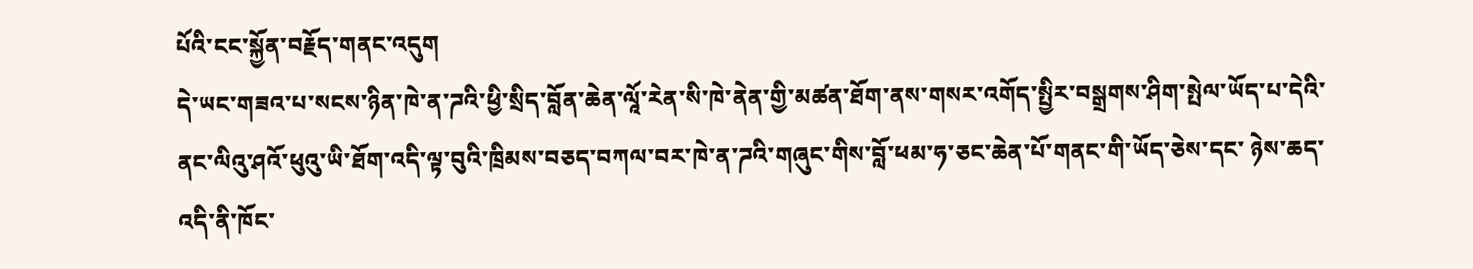པོའི་ངང་སྐྱོན་བརྗོད་གནང་འདུག
དེ་ཡང་གཟའ་པ་སངས་ཉིན་ཁེ་ན་ཌའི་ཕྱི་སྲིད་བློན་ཆེན་ལཱོ་རེན་སི་ཁེ་ནེན་གྱི་མཚན་ཐོག་ནས་གསར་འགོད་སྤྱིར་བསྒྲགས་ཤིག་སྤེལ་ཡོད་པ་དེའི་ནང་ལིའུ་ཤའོ་ཕུའུ་ཡི་ཐོག་འདི་ལྟ་བུའི་ཁྲིམས་བཅད་བཀལ་བར་ཁེ་ན་ཌའི་གཞུང་གིས་བློ་ཕམ་ཧ་ཅང་ཆེན་པོ་གནང་གི་ཡོད་ཅེས་དང་ ཉེས་ཆད་འདི་ནི་ཁོང་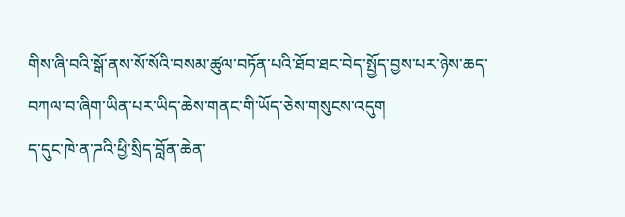གིས་ཞི་བའི་སྒོ་ནས་སོ་སོའི་བསམ་ཚུལ་བཏོན་པའི་ཐོབ་ཐང་བེད་སྤྱོད་བྱས་པར་ཉེས་ཆད་བཀལ་བ་ཞིག་ཡིན་པར་ཡིད་ཆེས་གནང་གི་ཡོད་ཅེས་གསུངས་འདུག
ད་དུང་ཁེ་ན་ཌའི་ཕྱི་སྲིད་བློན་ཆེན་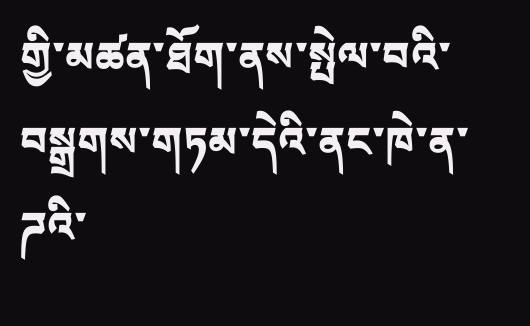གྱི་མཚན་ཐོག་ནས་སྤེལ་བའི་བསྒྲགས་གཏམ་དེའི་ནང་ཁེ་ན་ཌའི་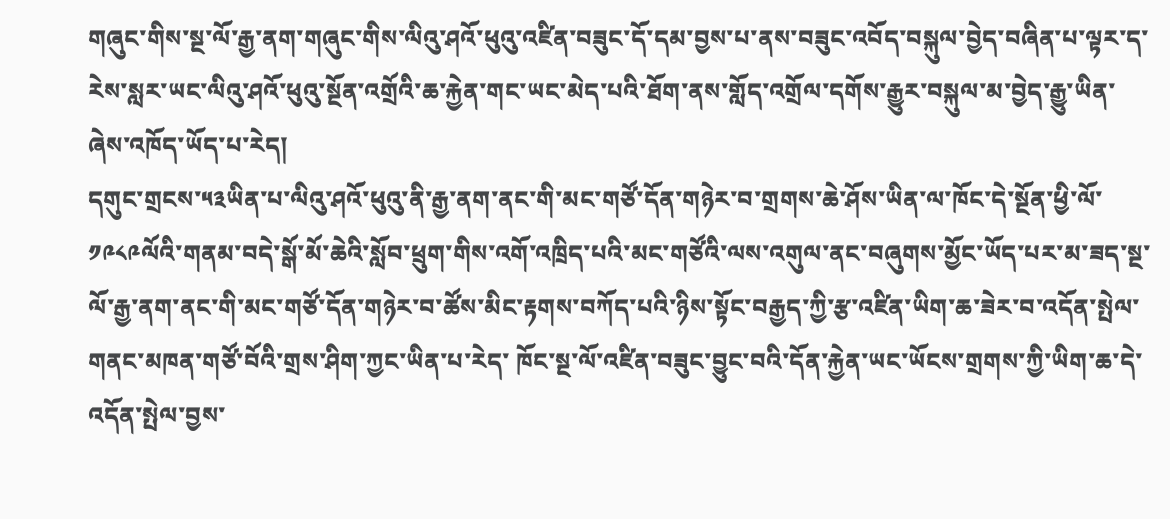གཞུང་གིས་སྔ་ལོ་རྒྱ་ནག་གཞུང་གིས་ལིའུ་ཤའོ་ཕུའུ་འཛིན་བཟུང་དོ་དམ་བྱས་པ་ནས་བཟུང་འབོད་བསྐུལ་བྱེད་བཞིན་པ་ལྟར་ད་རེས་སླར་ཡང་ལིའུ་ཤའོ་ཕུའུ་སྔོན་འགྲོའི་ཆ་རྐྱེན་གང་ཡང་མེད་པའི་ཐོག་ནས་གློད་འགྲོལ་དགོས་རྒྱུར་བསྐུལ་མ་བྱེད་རྒྱུ་ཡིན་ཞེས་འཁོད་ཡོད་པ་རེད།
དགུང་གྲངས་༥༣ཡིན་པ་ལིའུ་ཤའོ་ཕུའུ་ནི་རྒྱ་ནག་ནང་གི་མང་གཙོ་དོན་གཉེར་བ་གྲགས་ཆེ་ཤོས་ཡིན་ལ་ཁོང་དེ་སྔོན་ཕྱི་ལོ་༡༩༨༩ལོའི་གནམ་བདེ་སྒོ་མོ་ཆེའི་སློབ་ཕྲུག་གིས་འགོ་འཁྲིད་པའི་མང་གཙོའི་ལས་འགུལ་ནང་བཞུགས་མྱོང་ཡོད་པར་མ་ཟད་སྔ་ལོ་རྒྱ་ནག་ནང་གི་མང་གཙོ་དོན་གཉེར་བ་ཚོས་མིང་རྟགས་བཀོད་པའི་ཉིས་སྟོང་བརྒྱད་ཀྱི་རྩ་འཛིན་ཡིག་ཆ་ཟེར་བ་འདོན་སྤེལ་གནང་མཁན་གཙོ་བོའི་གྲས་ཤིག་ཀྱང་ཡིན་པ་རེད་ ཁོང་སྔ་ལོ་འཛིན་བཟུང་བྱུང་བའི་དོན་རྐྱེན་ཡང་ཡོངས་གྲགས་ཀྱི་ཡིག་ཆ་དེ་འདོན་སྤེལ་བྱས་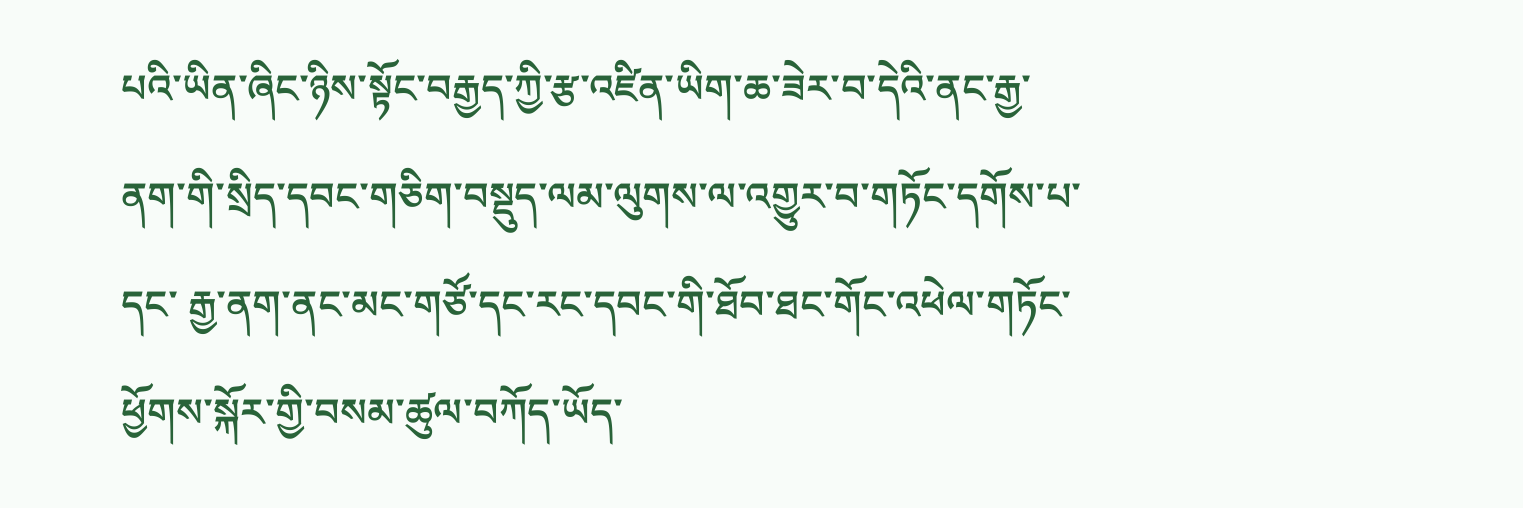པའི་ཡིན་ཞིང་ཉིས་སྟོང་བརྒྱད་ཀྱི་རྩ་འཛིན་ཡིག་ཆ་ཟེར་བ་དེའི་ནང་རྒྱ་ནག་གི་སྲིད་དབང་གཅིག་བསྡུད་ལམ་ལུགས་ལ་འགྱུར་བ་གཏོང་དགོས་པ་དང་ རྒྱ་ནག་ནང་མང་གཙོ་དང་རང་དབང་གི་ཐོབ་ཐང་གོང་འཕེལ་གཏོང་ཕྱོགས་སྐོར་གྱི་བསམ་ཚུལ་བཀོད་ཡོད་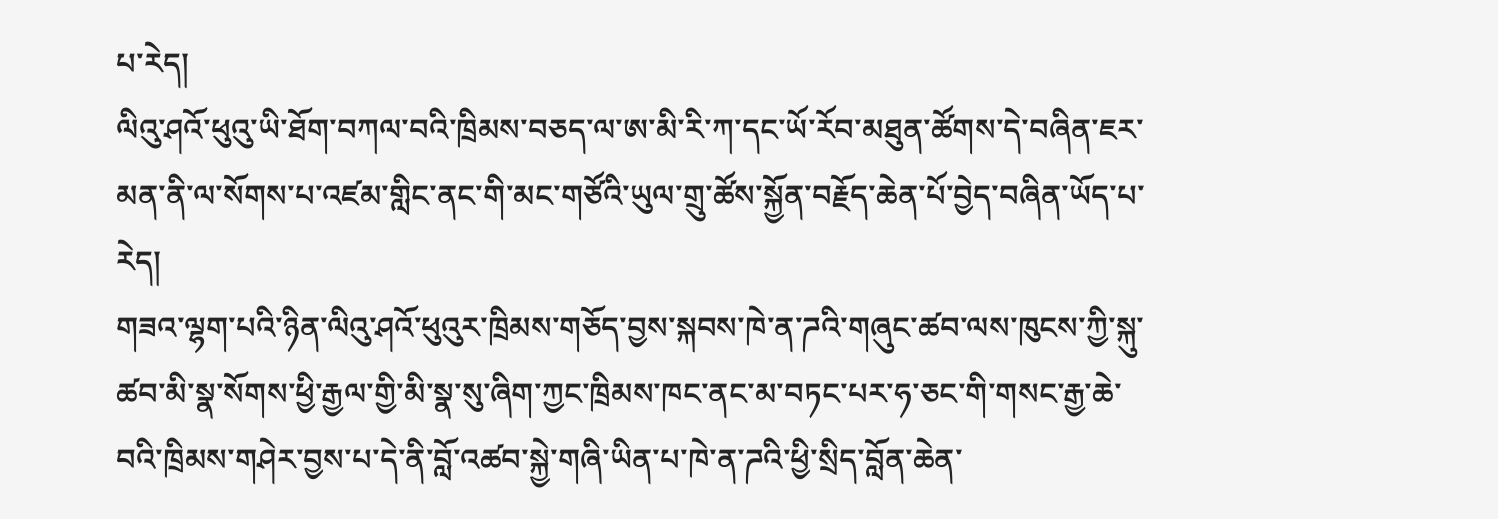པ་རེད།
ལིའུ་ཤའོ་ཕུའུ་ཡི་ཐོག་བཀལ་བའི་ཁྲིམས་བཅད་ལ་ཨ་མི་རི་ཀ་དང་ཡོ་རོབ་མཐུན་ཚོགས་དེ་བཞིན་ཇར་མན་ནི་ལ་སོགས་པ་འཛམ་གླིང་ནང་གི་མང་གཙོའི་ཡུལ་གྲུ་ཚོས་སྐྱོན་བརྗོད་ཆེན་པོ་བྱེད་བཞིན་ཡོད་པ་རེད།
གཟའ་ལྷག་པའི་ཉིན་ལིའུ་ཤའོ་ཕུའུར་ཁྲིམས་གཅོད་བྱས་སྐབས་ཁེ་ན་ཌའི་གཞུང་ཚབ་ལས་ཁུངས་ཀྱི་སྐུ་ཚབ་མི་སྣ་སོགས་ཕྱི་རྒྱལ་གྱི་མི་སྣ་སུ་ཞིག་ཀྱང་ཁྲིམས་ཁང་ནང་མ་བཏང་པར་ཧ་ཅང་གི་གསང་རྒྱ་ཆེ་བའི་ཁྲིམས་གཤེར་བྱས་པ་དེ་ནི་བློ་འཚབ་སྐྱེ་གཞི་ཡིན་པ་ཁེ་ན་ཌའི་ཕྱི་སྲིད་བློན་ཆེན་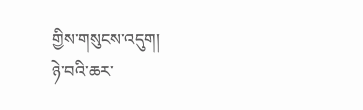གྱིས་གསུངས་འདུག།
ཉེ་བའི་ཆར་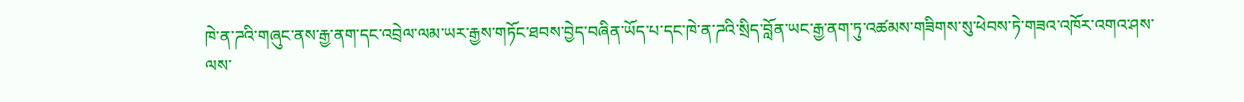ཁེ་ན་ཌའི་གཞུང་ནས་རྒྱ་ནག་དང་འབྲེལ་ལམ་ཡར་རྒྱས་གཏོང་ཐབས་བྱེད་བཞིན་ཡོད་པ་དང་ཁེ་ན་ཌའི་སྲིད་བློན་ཡང་རྒྱ་ནག་ཏུ་འཚམས་གཟིགས་སུ་ཕེབས་ཏེ་གཟའ་འཁོར་འགའ་ཤས་ལས་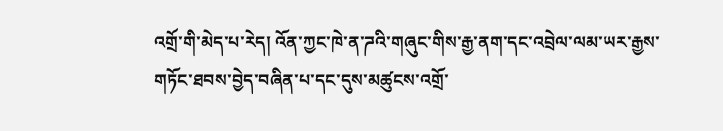འགྲོ་གི་མེད་པ་རེད། འོན་ཀྱང་ཁེ་ན་ཌའི་གཞུང་གིས་རྒྱ་ནག་དང་འབྲེལ་ལམ་ཡར་རྒྱས་གཏོང་ཐབས་བྱེད་བཞིན་པ་དང་དུས་མཚུངས་འགྲོ་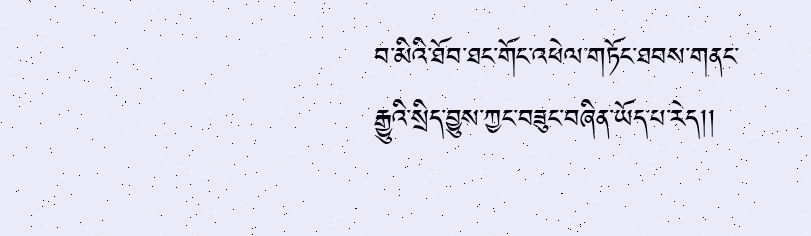བ་མིའི་ཐོབ་ཐང་གོང་འཕེལ་གཏོང་ཐབས་གནང་རྒྱུའི་སྲིད་བྱུས་ཀྱང་བཟུང་བཞིན་ཡོད་པ་རེད།།